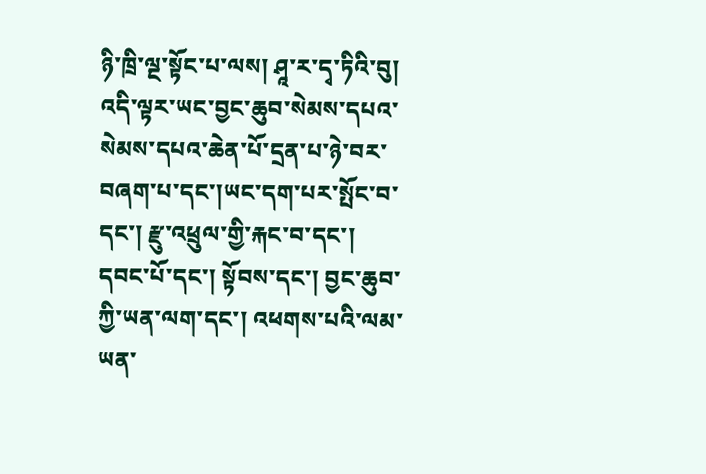ཉི་ཁྲི་ལྔ་སྟོང་པ་ལས། ཤཱ་ར་དྭ་ཏིའི་བུ། འདི་ལྟར་ཡང་བྱང་ཆུབ་སེམས་དཔའ་སེམས་དཔའ་ཆེན་པོ་དྲན་པ་ཉེ་བར་བཞག་པ་དང་།ཡང་དག་པར་སྤོང་བ་དང་། རྫུ་འཕྲུལ་གྱི་རྐང་བ་དང་། དབང་པོ་དང་། སྟོབས་དང་། བྱང་ཆུབ་ཀྱི་ཡན་ལག་དང་། འཕགས་པའི་ལམ་ཡན་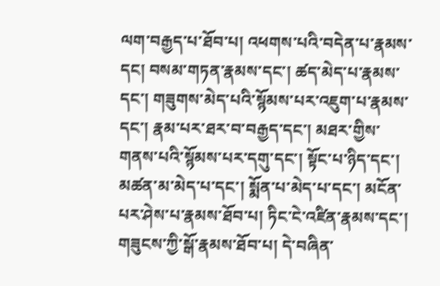ལག་བརྒྱད་པ་ཐོབ་པ། འཕགས་པའི་བདེན་པ་རྣམས་དང། བསམ་གཏན་རྣམས་དང་། ཚད་མེད་པ་རྣམས་དང་། གཟུགས་མེད་པའི་སྙོམས་པར་འཇུག་པ་རྣམས་དང་། རྣམ་པར་ཐར་བ་བརྒྱད་དང་། མཐར་གྱིས་གནས་པའི་སྙོམས་པར་དགུ་དང་། སྟོང་པ་ཉིད་དང་། མཚན་མ་མེད་པ་དང་། སྨོན་པ་མེད་པ་དང་། མངོན་པར་ཤེས་པ་རྣམས་ཐོབ་པ། ཏིང་ངེ་འཛིན་རྣམས་དང་། གཟུངས་ཀྱི་སྒོ་རྣམས་ཐོབ་པ། དེ་བཞིན་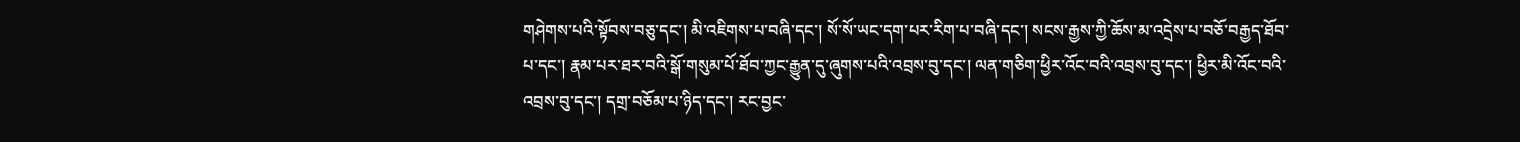གཤེགས་པའི་སྟོབས་བཅུ་དང་། མི་འཇིགས་པ་བཞི་དང་། སོ་སོ་ཡང་དག་པར་རིག་པ་བཞི་དང་། སངས་རྒྱས་ཀྱི་ཆོས་མ་འདྲེས་པ་བཅོ་བརྒྱད་ཐོབ་པ་དང་། རྣམ་པར་ཐར་བའི་སྒོ་གསུམ་པོ་ཐོབ་ཀྱང་རྒྱུན་དུ་ཞུགས་པའི་འབྲས་བུ་དང་། ལན་གཅིག་ཕྱིར་འོང་བའི་འབྲས་བུ་དང་། ཕྱིར་མི་འོང་བའི་འབྲས་བུ་དང་། དགྲ་བཅོམ་པ་ཉིད་དང་། རང་བྱང་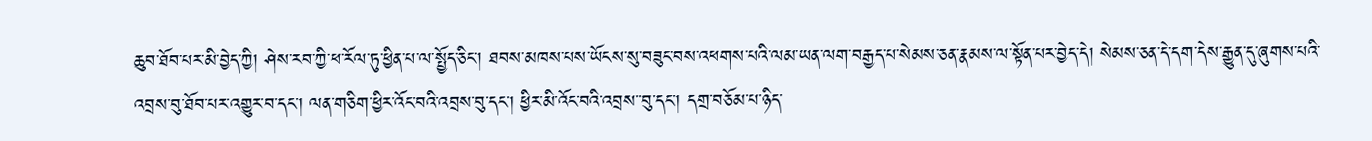ཆུབ་ཐོབ་པར་མི་བྱེད་ཀྱི། ཤེས་རབ་ཀྱི་ཕ་རོལ་ཏུ་ཕྱིན་པ་ལ་སྤྱོད་ཅིང་། ཐབས་མཁས་པས་ཡོངས་སུ་བཟུང་བས་འཕགས་པའི་ལམ་ཡན་ལག་བརྒྱད་པ་སེམས་ཅན་རྣམས་ལ་སྟོན་པར་བྱེད་དེ། སེམས་ཅན་དེ་དག་དེས་རྒྱུན་དུ་ཞུགས་པའི་འབྲས་བུ་ཐོབ་པར་འགྱུར་བ་དང་། ལན་གཅིག་ཕྱིར་འོང་བའི་འབྲས་བུ་དང་། ཕྱིར་མི་འོང་བའི་འབྲས་་བུ་དང་། དགྲ་བཅོམ་པ་ཉིད་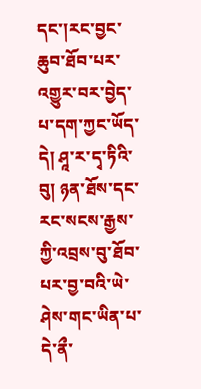དང་།རང་བྱང་ཆུབ་ཐོབ་པར་འགྱུར་བར་བྱེད་པ་དག་ཀྱང་ཡོད་དེ། ཤཱ་ར་དྭ་ཏིའི་བུ། ཉན་ཐོས་དང་རང་སངས་རྒྱས་ཀྱི་འབྲས་བུ་ཐོབ་པར་བྱ་བའི་ཡེ་ཤེས་གང་ཡིན་པ་དེ་ནྀ་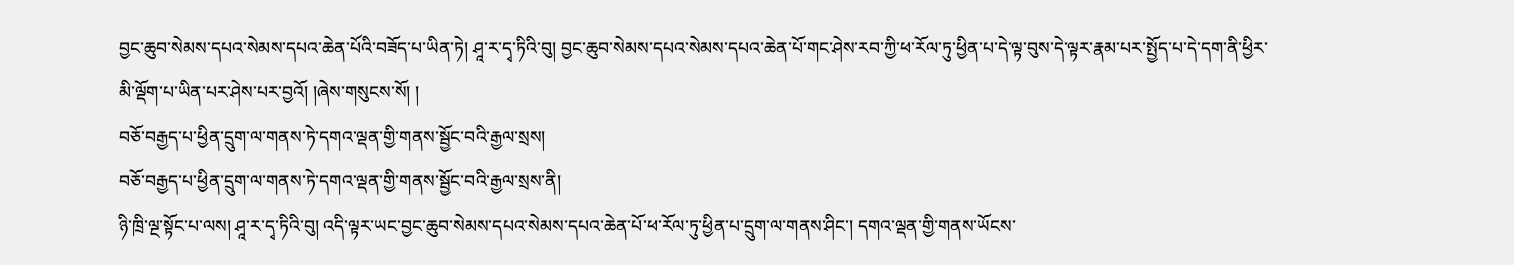བྱང་ཆུབ་སེམས་དཔའ་སེམས་དཔའ་ཆེན་པོའི་བཟོད་པ་ཡིན་ཏེ། ཤཱ་ར་དྭ་ཏིའི་བུ། བྱང་ཆུབ་སེམས་དཔའ་སེམས་དཔའ་ཆེན་པོ་གང་ཤེས་རབ་ཀྱི་ཕ་རོལ་ཏུ་ཕྱིན་པ་དེ་ལྟ་བུས་དེ་ལྟར་རྣམ་པར་སྤྱོད་པ་དེ་དག་ནི་ཕྱིར་མི་ལྡོག་པ་ཡིན་པར་ཤེས་པར་བྱའོ། །ཞེས་གསུངས་སོ། །
བཅོ་བརྒྱད་པ་ཕྱིན་དྲུག་ལ་གནས་ཏེ་དགའ་ལྡན་གྱི་གནས་སྦྱོང་བའི་རྒྱལ་སྲས།
བཅོ་བརྒྱད་པ་ཕྱིན་དྲུག་ལ་གནས་ཏེ་དགའ་ལྡན་གྱི་གནས་སྦྱོང་བའི་རྒྱལ་སྲས་ནི།
ཉི་ཁྲི་ལྔ་སྟོང་པ་ལས། ཤཱ་ར་དྭ་ཏིའི་བུ། འདི་ལྟར་ཡང་བྱང་ཆུབ་སེམས་དཔའ་སེམས་དཔའ་ཆེན་པོ་ཕ་རོལ་ཏུ་ཕྱིན་པ་དྲུག་ལ་གནས་ཤིང་། དགའ་ལྡན་གྱི་གནས་ཡོངས་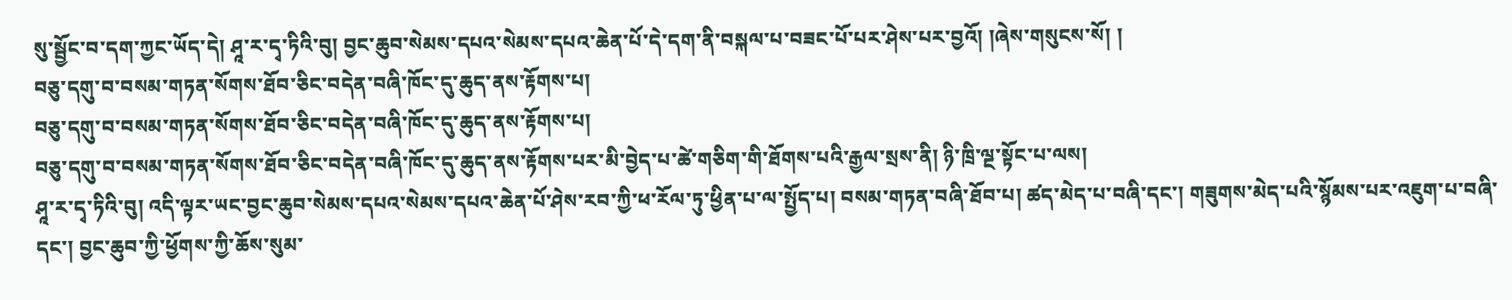སུ་སྦྱོང་བ་དག་ཀྱང་ཡོད་དེ། ཤཱ་ར་དྭ་ཏིའི་བུ། བྱང་ཆུབ་སེམས་དཔའ་སེམས་དཔའ་ཆེན་པོ་དེ་དག་ནི་བསྐལ་པ་བཟང་པོ་པར་ཤེས་པར་བྱའོ། །ཞེས་གསུངས་སོ། །
བཅུ་དགུ་བ་བསམ་གཏན་སོགས་ཐོབ་ཅིང་བདེན་བཞི་ཁོང་དུ་ཆུད་ནས་རྟོགས་པ།
བཅུ་དགུ་བ་བསམ་གཏན་སོགས་ཐོབ་ཅིང་བདེན་བཞི་ཁོང་དུ་ཆུད་ནས་རྟོགས་པ།
བཅུ་དགུ་བ་བསམ་གཏན་སོགས་ཐོབ་ཅིང་བདེན་བཞི་ཁོང་དུ་ཆུད་ནས་རྟོགས་པར་མི་བྱེད་པ་ཚེ་གཅིག་གི་ཐོགས་པའི་རྒྱལ་སྲས་ནི། ཉི་ཁྲི་ལྔ་སྟོང་པ་ལས།
ཤཱ་ར་དྭ་ཏིའི་བུ། འདི་ལྟར་ཡང་བྱང་ཆུབ་སེམས་དཔའ་སེམས་དཔའ་ཆེན་པོ་ཤེས་རབ་ཀྱི་ཕ་རོལ་ཏུ་ཕྱིན་པ་ལ་སྤྱོད་པ། བསམ་གཏན་བཞི་ཐོབ་པ། ཚད་མེད་པ་བཞི་དང་། གཟུགས་མེད་པའི་སྙོམས་པར་འཇུག་པ་བཞི་དང་། བྱང་ཆུབ་ཀྱི་ཕྱོགས་ཀྱི་ཆོས་སུམ་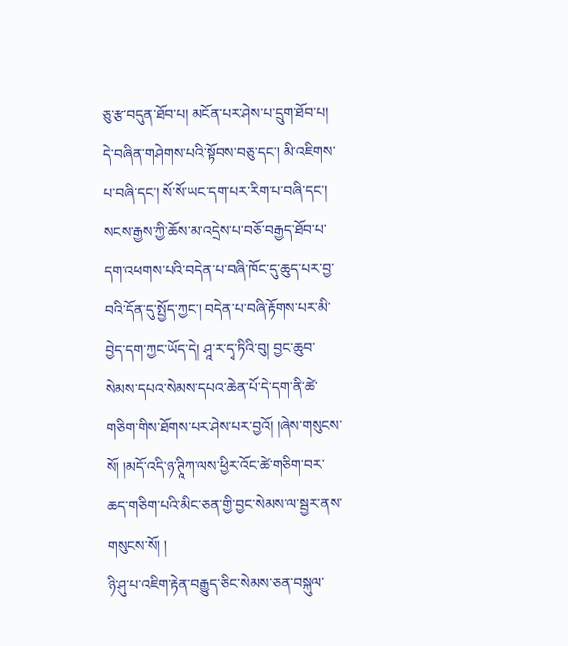ཅུ་རྩ་བདུན་ཐོབ་པ། མངོན་པར་ཤེས་པ་དྲུག་ཐོབ་པ། དེ་བཞིན་གཤེགས་པའི་སྟོབས་བཅུ་དང་། མི་འཇིགས་པ་བཞི་དང་། སོ་སོ་ཡང་དག་པར་རིག་པ་བཞི་དང་། སངས་རྒྱས་ཀྱི་ཆོས་མ་འདྲེས་པ་བཅོ་བརྒྱད་ཐོབ་པ་དག་འཕགས་པའི་བདེན་པ་བཞི་ཁོང་དུ་ཆུད་པར་བྱ་བའི་དོན་དུ་སྤྱོད་ཀྱང་། བདེན་པ་བཞི་རྟོགས་པར་མི་བྱེད་དག་ཀྱང་ཡོད་དེ། ཤཱ་ར་དྭ་ཏིའི་བུ། བྱང་ཆུབ་སེམས་དཔའ་སེམས་དཔའ་ཆེན་པོ་དེ་དག་ནི་ཚེ་གཅིག་གིས་ཐོགས་པར་ཤེས་པར་བྱའོ། །ཞེས་གསུངས་སོ། །མདོ་འདི་ཉ་ཊཱིཀ་ལས་ཕྱིར་འོང་ཚེ་གཅིག་བར་ཆད་གཅིག་པའི་མིང་ཅན་གྱི་བྱང་སེམས་ལ་སྦྱར་ནས་གསུངས་སོ། །
ཉི་ཤུ་པ་འཇིག་རྟེན་བརྒྱུད་ཅིང་སེམས་ཅན་བསྐུལ་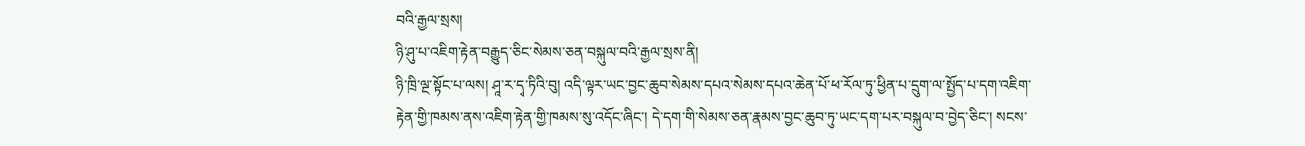བའི་རྒྱལ་སྲས།
ཉི་ཤུ་པ་འཇིག་རྟེན་བརྒྱུད་ཅིང་སེམས་ཅན་བསྐུལ་བའི་རྒྱལ་སྲས་ནི།
ཉི་ཁྲི་ལྔ་སྟོང་པ་ལས། ཤཱ་ར་དྭ་ཏིའི་བུ། འདི་ལྟར་ཡང་བྱང་ཆུབ་སེམས་དཔའ་སེམས་དཔའ་ཆེན་པོ་ཕ་རོལ་ཏུ་ཕྱིན་པ་དྲུག་ལ་སྤྱོད་པ་དག་འཇིག་རྟེན་གྱི་ཁམས་ནས་འཇིག་རྟེན་གྱི་ཁམས་སུ་འདོང་ཞིང་། དེ་དག་གི་སེམས་ཅན་རྣམས་བྱང་ཆུབ་ཏུ་ཡང་དག་པར་བསྐུལ་བ་བྱེད་ཅིང་། སངས་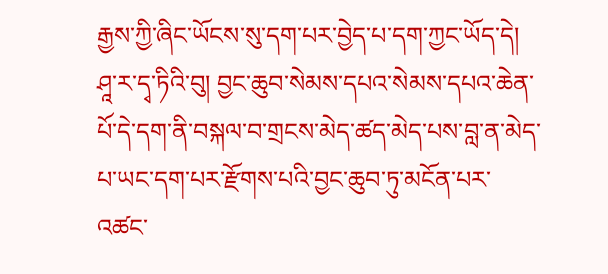རྒྱས་ཀྱི་ཞིང་ཡོངས་སུ་དག་པར་བྱེད་པ་དག་ཀྱང་ཡོད་དེ། ཤཱ་ར་དྭ་ཏིའི་བུ། བྱང་ཆུབ་སེམས་དཔའ་སེམས་དཔའ་ཆེན་པོ་དེ་དག་ནི་བསྐལ་བ་གྲངས་མེད་ཚད་མེད་པས་བླ་ན་མེད་པ་ཡང་དག་པར་རྫོགས་པའི་བྱང་ཆུབ་ཏུ་མངོན་པར་འཚང་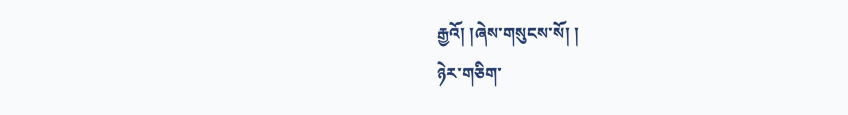རྒྱའོ། །ཞེས་གསུངས་སོ། །
ཉེར་གཅིག་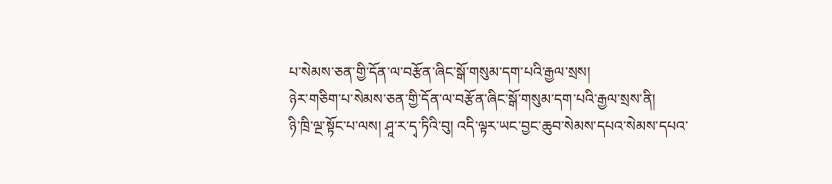པ་སེམས་ཅན་གྱི་དོན་ལ་བརྩོན་ཞིང་སྒོ་གསུམ་དག་པའི་རྒྱལ་སྲས།
ཉེར་གཅིག་པ་སེམས་ཅན་གྱི་དོན་ལ་བརྩོན་ཞིང་སྒོ་གསུམ་དག་པའི་རྒྱལ་སྲས་ནི།
ཉི་ཁྲི་ལྔ་སྟོང་པ་ལས། ཤཱ་ར་དྭ་ཏིའི་བུ། འདི་ལྟར་ཡང་བྱང་ཆུབ་སེམས་དཔའ་སེམས་དཔའ་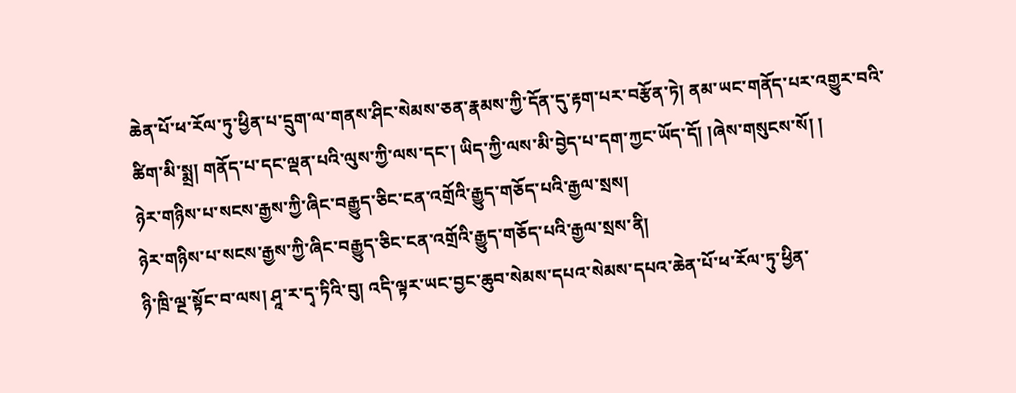ཆེན་པོ་ཕ་རོལ་ཏུ་ཕྱིན་པ་དྲུག་ལ་གནས་ཤིང་སེམས་ཅན་རྣམས་ཀྱི་དོན་དུ་རྟག་པར་བརྩོན་ཏེ། ནམ་ཡང་གནོད་པར་འགྱུར་བའི་ཚིག་མི་སྨྲ། གནོད་པ་དང་ལྡན་པའི་ལུས་ཀྱི་ལས་དང་། ཡིད་ཀྱི་ལས་མི་བྱེད་པ་དག་ཀྱང་ཡོད་དོ། །ཞེས་གསུངས་སོ། །
ཉེར་གཉིས་པ་སངས་རྒྱས་ཀྱི་ཞིང་བརྒྱུད་ཅིང་ངན་འགྲོའི་རྒྱུད་གཅོད་པའི་རྒྱལ་སྲས།
ཉེར་གཉིས་པ་སངས་རྒྱས་ཀྱི་ཞིང་བརྒྱུད་ཅིང་ངན་འགྲོའི་རྒྱུད་གཅོད་པའི་རྒྱལ་སྲས་ནི།
ཉི་ཁྲི་ལྔ་སྟོང་བ་ལས། ཤཱ་ར་དྭ་ཏིའི་བུ། འདི་ལྟར་ཡང་བྱང་ཆུབ་སེམས་དཔའ་སེམས་དཔའ་ཆེན་པོ་ཕ་རོལ་ཏུ་ཕྱིན་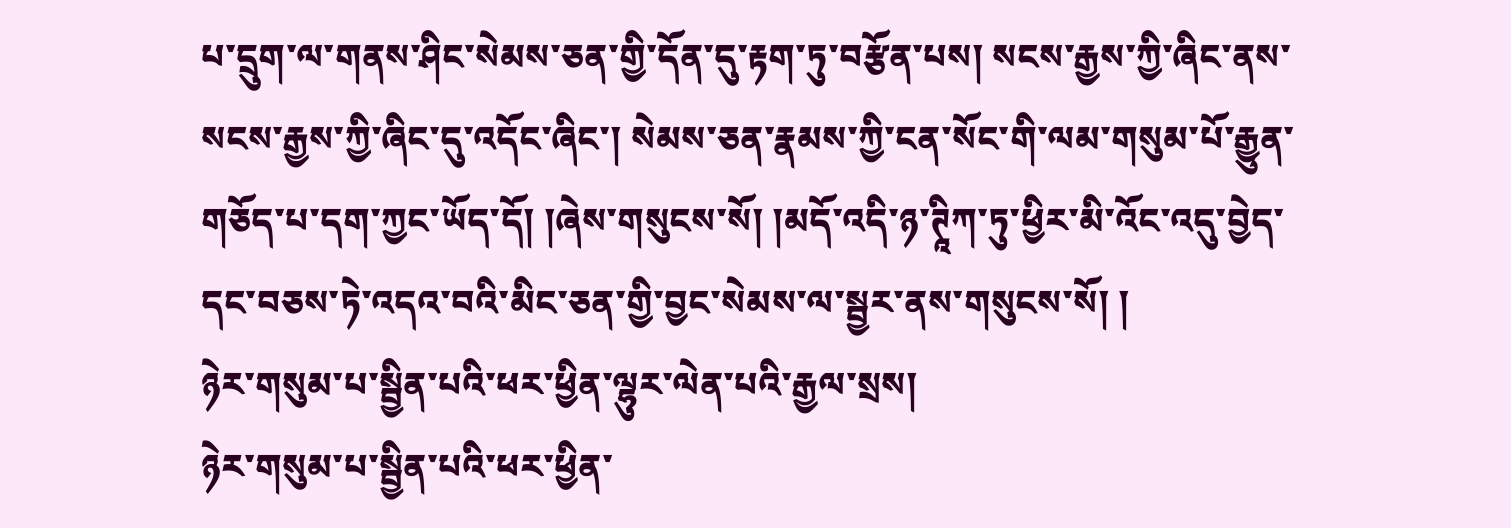པ་དྲུག་ལ་གནས་ཤིང་སེམས་ཅན་གྱི་དོན་དུ་རྟག་ཏུ་བརྩོན་པས། སངས་རྒྱས་ཀྱི་ཞིང་ནས་སངས་རྒྱས་ཀྱི་ཞིང་དུ་འདོང་ཞིང་། སེམས་ཅན་རྣམས་ཀྱི་ངན་སོང་གི་ལམ་གསུམ་པོ་རྒྱུན་གཅོད་པ་དག་ཀྱང་ཡོད་དོ། །ཞེས་གསུངས་སོ། །མདོ་འདི་ཉ་ཊཱིཀ་ཏུ་ཕྱིར་མི་འོང་འདུ་བྱེད་དང་བཅས་ཏེ་འདའ་བའི་མིང་ཅན་གྱི་བྱང་སེམས་ལ་སྦྱར་ནས་གསུངས་སོ། །
ཉེར་གསུམ་པ་སྦྱིན་པའི་ཕར་ཕྱིན་ལྷུར་ལེན་པའི་རྒྱལ་སྲས།
ཉེར་གསུམ་པ་སྦྱིན་པའི་ཕར་ཕྱིན་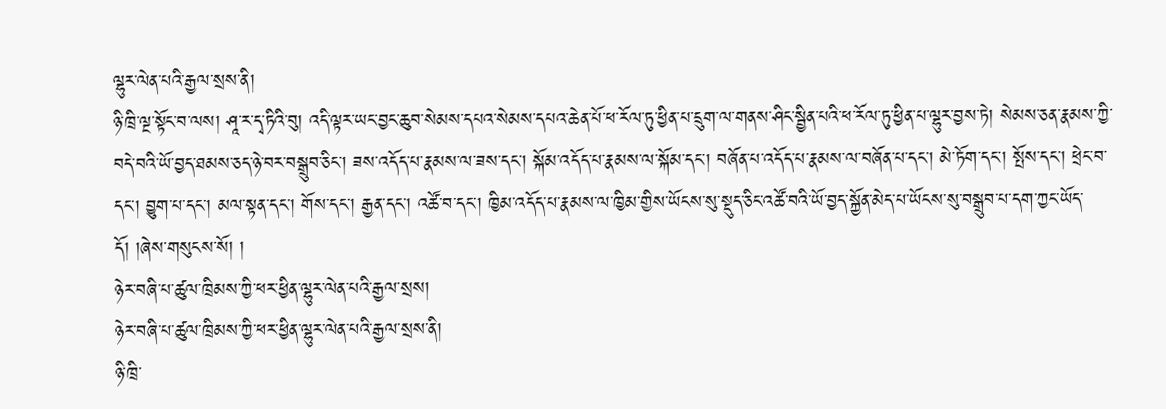ལྷུར་ལེན་པའི་རྒྱལ་སྲས་ནི།
ཉི་ཁྲི་ལྔ་སྟོང་བ་ལས། ཤཱ་ར་དྭ་ཏིའི་བུ། འདི་ལྟར་ཡང་བྱང་ཆུབ་སེམས་དཔའ་སེམས་དཔའ་ཆེན་པོ་ཕ་རོལ་ཏུ་ཕྱིན་པ་དྲུག་ལ་གནས་ཤིང་སྦྱིན་པའི་ཕ་རོལ་ཏུ་ཕྱིན་པ་ལྷུར་བྱས་ཏེ། སེམས་ཅན་རྣམས་ཀྱི་བདེ་བའི་ཡོ་བྱད་ཐམས་ཅད་ཉེ་བར་བསྒྲུབ་ཅིང་། ཟས་འདོད་པ་རྣམས་ལ་ཟས་དང་། སྐོམ་འདོད་པ་རྣམས་ལ་སྐོམ་དང་། བཞོན་པ་འདོད་པ་རྣམས་ལ་བཞོན་པ་དང་། མེ་ཏོག་དང་། སྤོས་དང་། ཕྲེང་བ་དང་། བྱུག་པ་དང་། མལ་སྟན་དང་། གོས་དང་། རྒྱན་དང་། འཚོ་བ་དང་། ཁྱིམ་འདོད་པ་རྣམས་ལ་ཁྱིམ་གྱིས་ཡོངས་སུ་སྡུད་ཅིང་འཚོ་བའི་ཡོ་བྱད་སྐྱོན་མེད་པ་ཡོངས་སུ་བསྒྲུབ་པ་དག་ཀྱང་ཡོད་དོ། །ཞེས་གསུངས་སོ། །
ཉེར་བཞི་པ་ཚུལ་ཁྲིམས་ཀྱི་ཕར་ཕྱིན་ལྷུར་ལེན་པའི་རྒྱལ་སྲས།
ཉེར་བཞི་པ་ཚུལ་ཁྲིམས་ཀྱི་ཕར་ཕྱིན་ལྷུར་ལེན་པའི་རྒྱལ་སྲས་ནི།
ཉི་ཁྲི་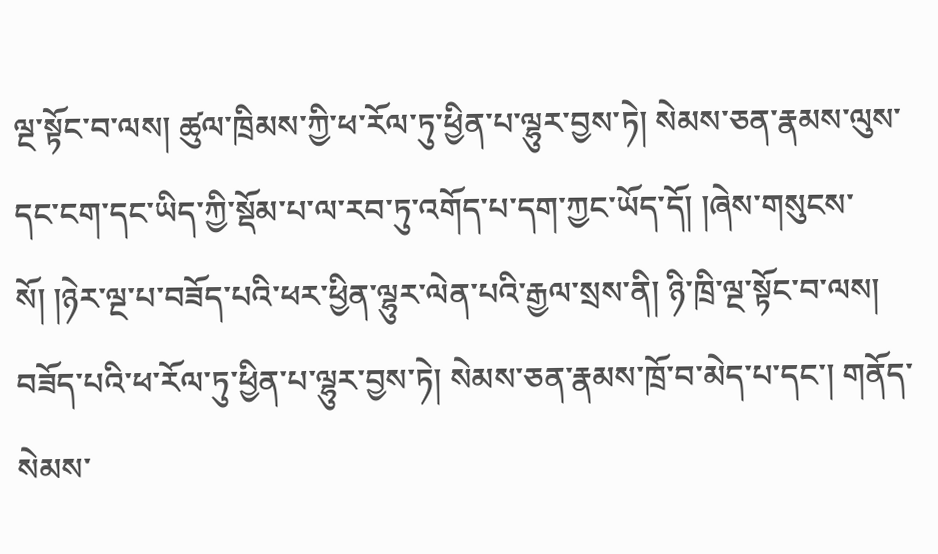ལྔ་སྟོང་བ་ལས། ཚུལ་ཁྲིམས་ཀྱི་ཕ་རོལ་ཏུ་ཕྱིན་པ་ལྷུར་བྱས་ཏེ། སེམས་ཅན་རྣམས་ལུས་དང་ངག་དང་ཡིད་ཀྱི་སྡོམ་པ་ལ་རབ་ཏུ་འགོད་པ་དག་ཀྱང་ཡོད་དོ། །ཞེས་གསུངས་སོ། །ཉེར་ལྔ་པ་བཟོད་པའི་ཕར་ཕྱིན་ལྷུར་ལེན་པའི་རྒྱལ་སྲས་ནི། ཉི་ཁྲི་ལྔ་སྟོང་བ་ལས། བཟོད་པའི་ཕ་རོལ་ཏུ་ཕྱིན་པ་ལྷུར་བྱས་ཏེ། སེམས་ཅན་རྣམས་ཁྲོ་བ་མེད་པ་དང་། གནོད་སེམས་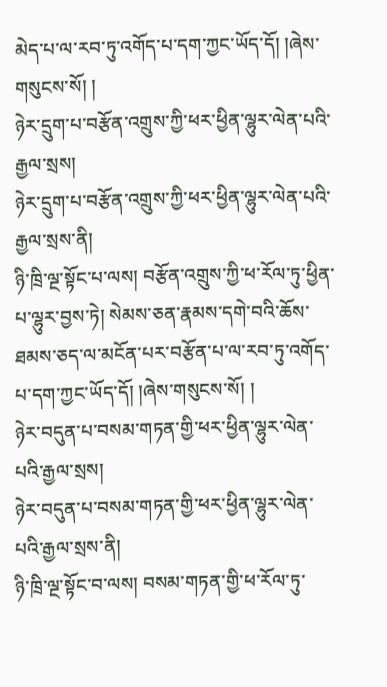མེད་པ་ལ་རབ་ཏུ་འགོད་པ་དག་ཀྱང་ཡོད་དོ། །ཞེས་གསུངས་སོ། །
ཉེར་དྲུག་པ་བརྩོན་འགྲུས་ཀྱི་ཕར་ཕྱིན་ལྷུར་ལེན་པའི་རྒྱལ་སྲས།
ཉེར་དྲུག་པ་བརྩོན་འགྲུས་ཀྱི་ཕར་ཕྱིན་ལྷུར་ལེན་པའི་རྒྱལ་སྲས་ནི།
ཉི་ཁྲི་ལྔ་སྟོང་པ་ལས། བརྩོན་འགྲུས་ཀྱི་ཕ་རོལ་ཏུ་ཕྱིན་པ་ལྷུར་བྱས་ཏེ། སེམས་ཅན་རྣམས་དགེ་བའི་ཆོས་ཐམས་ཅད་ལ་མངོན་པར་བརྩོན་པ་ལ་རབ་ཏུ་འགོད་པ་དག་ཀྱང་ཡོད་དོ། །ཞེས་གསུངས་སོ། །
ཉེར་བདུན་པ་བསམ་གཏན་གྱི་ཕར་ཕྱིན་ལྷུར་ལེན་པའི་རྒྱལ་སྲས།
ཉེར་བདུན་པ་བསམ་གཏན་གྱི་ཕར་ཕྱིན་ལྷུར་ལེན་པའི་རྒྱལ་སྲས་ནི།
ཉི་ཁྲི་ལྔ་སྟོང་བ་ལས། བསམ་གཏན་གྱི་ཕ་རོལ་ཏུ་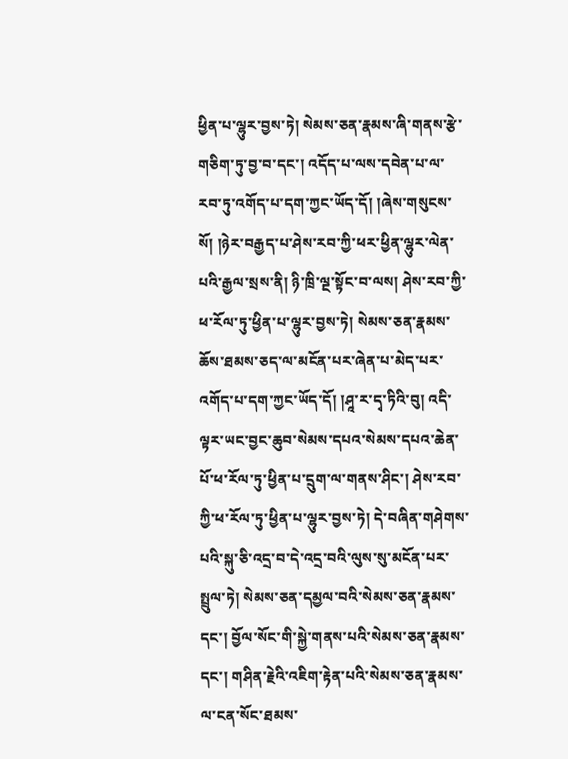ཕྱིན་པ་ལྷུར་བྱས་ཏེ། སེམས་ཅན་རྣམས་ཞི་གནས་རྩེ་གཅིག་ཏུ་བྱ་བ་དང་། འདོད་པ་ལས་དབེན་པ་ལ་རབ་ཏུ་འགོད་པ་དག་ཀྱང་ཡོད་དོ། །ཞེས་གསུངས་སོ། །ཉེར་བརྒྱད་པ་ཤེས་རབ་ཀྱི་ཕར་ཕྱིན་ལྷུར་ལེན་པའི་རྒྱལ་སྲས་ནི། ཉི་ཁྲི་ལྔ་སྟོང་བ་ལས། ཤེས་རབ་ཀྱི་ཕ་རོལ་ཏུ་ཕྱིན་པ་ལྷུར་བྱས་ཏེ། སེམས་ཅན་རྣམས་ཆོས་ཐམས་ཅད་ལ་མངོན་པར་ཞེན་པ་མེད་པར་འགོད་པ་དག་ཀྱང་ཡོད་དོ། །ཤཱ་ར་དྭ་ཏིའི་བུ། འདི་ལྟར་ཡང་བྱང་ཆུབ་སེམས་དཔའ་སེམས་དཔའ་ཆེན་པོ་ཕ་རོལ་ཏུ་ཕྱིན་པ་དྲུག་ལ་གནས་ཤིང་། ཤེས་རབ་ཀྱི་ཕ་རོལ་ཏུ་ཕྱིན་པ་ལྷུར་བྱས་ཏེ། དེ་བཞིན་གཤེགས་པའི་སྐུ་ཅི་འདྲ་བ་དེ་འདྲ་བའི་ལུས་སུ་མངོན་པར་སྤྲུལ་ཏེ། སེམས་ཅན་དམྱལ་བའི་སེམས་ཅན་རྣམས་དང་། བྱོལ་སོང་གི་སྐྱེ་གནས་པའི་སེམས་ཅན་རྣམས་དང་། གཤིན་རྗེའི་འཇིག་རྟེན་པའི་སེམས་ཅན་རྣམས་ལ་ངན་སོང་ཐམས་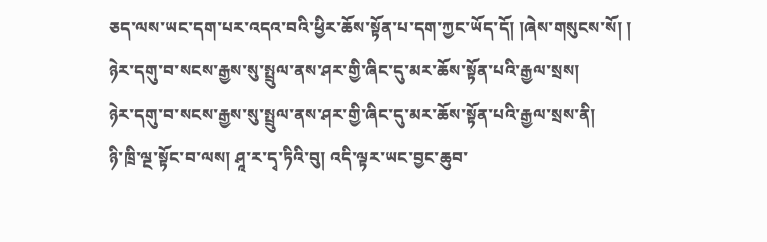ཅད་ལས་ཡང་དག་པར་འདའ་བའི་ཕྱིར་ཆོས་སྟོན་པ་དག་ཀྱང་ཡོད་དོ། །ཞེས་གསུངས་སོ། །
ཉེར་དགུ་བ་སངས་རྒྱས་སུ་སྤྲུལ་ནས་ཤར་གྱི་ཞིང་དུ་མར་ཆོས་སྟོན་པའི་རྒྱལ་སྲས།
ཉེར་དགུ་བ་སངས་རྒྱས་སུ་སྤྲུལ་ནས་ཤར་གྱི་ཞིང་དུ་མར་ཆོས་སྟོན་པའི་རྒྱལ་སྲས་ནི།
ཉི་ཁྲི་ལྔ་སྟོང་བ་ལས། ཤཱ་ར་དྭ་ཏིའི་བུ། འདི་ལྟར་ཡང་བྱང་ཆུབ་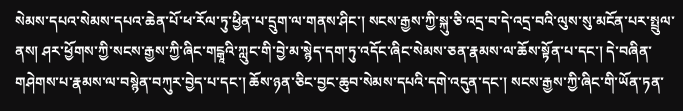སེམས་དཔའ་སེམས་དཔའ་ཆེན་པོ་ཕ་རོལ་ཏུ་ཕྱིན་པ་དྲུག་ལ་གནས་ཤིང་། སངས་རྒྱས་ཀྱི་སྐུ་ཅི་འདྲ་བ་དེ་འདྲ་བའི་ལུས་སུ་མངོན་པར་སྤྲུལ་ནས། ཤར་ཕྱོགས་ཀྱི་སངས་རྒྱས་ཀྱི་ཞིང་གངྒཱའི་ཀླུང་གི་བྱེ་མ་སྙེད་དག་ཏུ་འདོང་ཞིང་སེམས་ཅན་རྣམས་ལ་ཆོས་སྟོན་པ་དང་། དེ་བཞིན་གཤེགས་པ་རྣམས་ལ་བསྙེན་བཀུར་བྱེད་པ་དང་། ཆོས་ཉན་ཅིང་བྱང་ཆུབ་སེམས་དཔའི་དགེ་འདུན་དང་། སངས་རྒྱས་ཀྱི་ཞིང་གི་ཡོན་ཏན་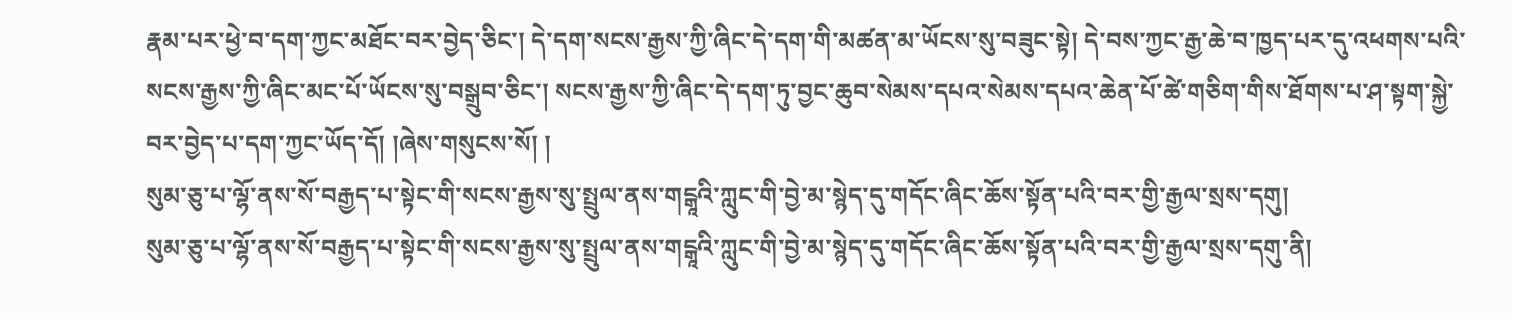རྣམ་པར་ཕྱེ་བ་དག་ཀྱང་མཐོང་བར་བྱེད་ཅིང་། དེ་དག་སངས་རྒྱས་ཀྱི་ཞིང་དེ་དག་གི་མཚན་མ་ཡོངས་སུ་བཟུང་སྟེ། དེ་བས་ཀྱང་རྒྱ་ཆེ་བ་ཁྱད་པར་དུ་འཕགས་པའི་སངས་རྒྱས་ཀྱི་ཞིང་མང་པོ་ཡོངས་སུ་བསྒྲུབ་ཅིང་། སངས་རྒྱས་ཀྱི་ཞིང་དེ་དག་ཏུ་བྱང་ཆུབ་སེམས་དཔའ་སེམས་དཔའ་ཆེན་པོ་ཚེ་གཅིག་གིས་ཐོགས་པ་ཤ་སྟག་སྐྱེ་བར་བྱེད་པ་དག་ཀྱང་ཡོད་དོ། །ཞེས་གསུངས་སོ། །
སུམ་ཅུ་པ་ལྷོ་ནས་སོ་བརྒྱད་པ་སྟེང་གི་སངས་རྒྱས་སུ་སྤྲུལ་ནས་གངྒཱའི་ཀླུང་གི་བྱེ་མ་སྙེད་དུ་གདོང་ཞིང་ཆོས་སྟོན་པའི་བར་གྱི་རྒྱལ་སྲས་དགུ།
སུམ་ཅུ་པ་ལྷོ་ནས་སོ་བརྒྱད་པ་སྟེང་གི་སངས་རྒྱས་སུ་སྤྲུལ་ནས་གངྒཱའི་ཀླུང་གི་བྱེ་མ་སྙེད་དུ་གདོང་ཞིང་ཆོས་སྟོན་པའི་བར་གྱི་རྒྱལ་སྲས་དགུ་ནི།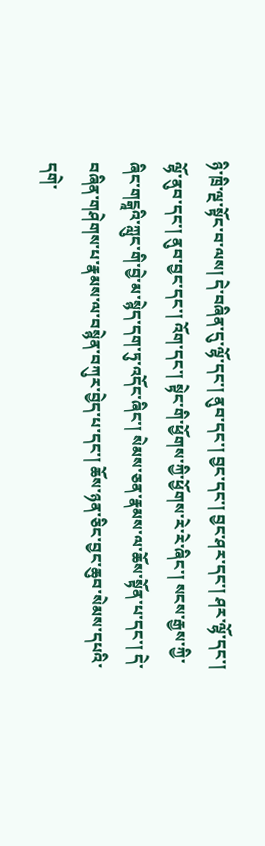ཉི་ཁྲི་ལྔ་སྟོང་བ་ལས། དེ་བཞིན་དུ་ལྷོ་དང་། ནུབ་དང་། བྱང་དང་། བྱང་ཤར་དང་། ཤར་ལྷོ་དང་། ལྷོ་ནུབ་དང་། ནུབ་བྱང་དང་། འོག་དང་། སྟེང་གི་ཕྱོགས་ཀྱི་ཕྱོགས་རེ་རེ་ཞིང་། སངས་རྒྱས་ཀྱི་ཞིང་གངྒཱའི་ཀླུང་གི་བྱེ་མ་སྙེད་དག་ཏུ་འདོང་ཞིང་། སེམས་ཅན་རྣམས་ལ་ཆོས་སྟོན་པ་དང་། དེ་བཞིན་གཤེགས་པ་རྣམས་ལ་བསྙེན་བཀུར་བྱེད་པ་དང་། ཆོས་ཉན་ཅིང་བྱང་ཆུབ་སེམས་དཔའི་དགེ་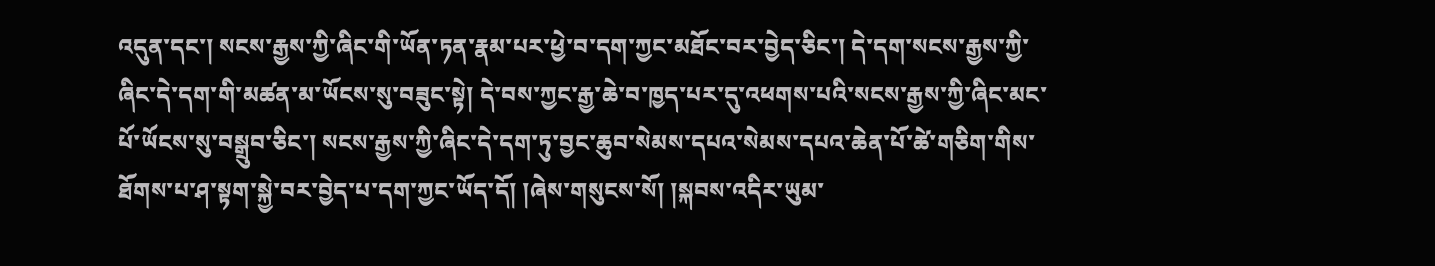འདུན་དང་། སངས་རྒྱས་ཀྱི་ཞིང་གི་ཡོན་ཏན་རྣམ་པར་ཕྱེ་བ་དག་ཀྱང་མཐོང་བར་བྱེད་ཅིང་། དེ་དག་སངས་རྒྱས་ཀྱི་ཞིང་དེ་དག་གི་མཚན་མ་ཡོངས་སུ་བཟུང་སྟེ། དེ་བས་ཀྱང་རྒྱ་ཆེ་བ་ཁྱད་པར་དུ་འཕགས་པའི་སངས་རྒྱས་ཀྱི་ཞིང་མང་པོ་ཡོངས་སུ་བསྒྲུབ་ཅིང་། སངས་རྒྱས་ཀྱི་ཞིང་དེ་དག་ཏུ་བྱང་ཆུབ་སེམས་དཔའ་སེམས་དཔའ་ཆེན་པོ་ཚེ་གཅིག་གིས་ཐོགས་པ་ཤ་སྟག་སྐྱེ་བར་བྱེད་པ་དག་ཀྱང་ཡོད་དོ། །ཞེས་གསུངས་སོ། །སྐབས་འདིར་ཡུམ་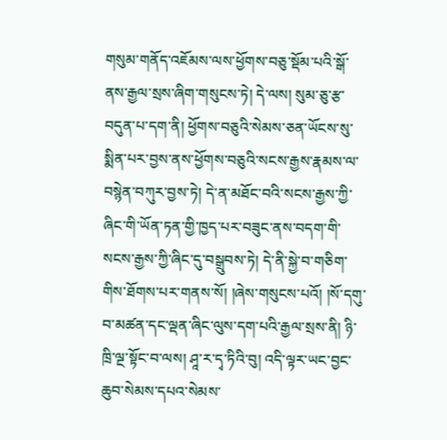གསུམ་གནོད་འཇོམས་ལས་ཕྱོགས་བཅུ་སྡོམ་པའི་སྒོ་ནས་རྒྱལ་སྲས་ཞིག་གསུངས་ཏེ། དེ་ལས། སུམ་ཅུ་རྩ་བདུན་པ་དག་ནི། ཕྱོགས་བཅུའི་སེམས་ཅན་ཡོངས་སུ་སྨིན་པར་བྱས་ནས་ཕྱོགས་བཅུའི་སངས་རྒྱས་རྣམས་ལ་བསྙེན་བཀུར་བྱས་ཏེ། དེ་ན་མཐོང་བའི་སངས་རྒྱས་ཀྱི་ཞིང་གི་ཡོན་ཏན་གྱི་ཁྱད་པར་བཟུང་ནས་བདག་གི་སངས་རྒྱས་ཀྱི་ཞིང་དུ་བསྒྲུབས་ཏེ། དེ་ནི་སྐྱེ་བ་གཅིག་གིས་ཐོགས་པར་གནས་སོ། །ཞེས་གསུངས་པའོ། །སོ་དགུ་བ་མཚན་དང་ལྡན་ཞིང་ལུས་དག་པའི་རྒྱལ་སྲས་ནི། ཉི་ཁྲི་ལྔ་སྟོང་བ་ལས། ཤཱ་ར་དྭ་ཏིའི་བུ། འདི་ལྟར་ཡང་བྱང་ཆུབ་སེམས་དཔའ་སེམས་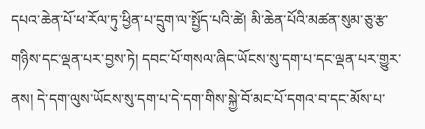དཔའ་ཆེན་པོ་ཕ་རོལ་ཏུ་ཕྱིན་པ་དྲུག་ལ་སྤྱོད་པའི་ཚེ། མི་ཆེན་པོའི་མཚན་སུམ་ཅུ་རྩ་གཉིས་དང་ལྡན་པར་བྱས་ཏེ། དབང་པོ་གསལ་ཞིང་ཡོངས་སུ་དག་པ་དང་ལྡན་པར་གྱུར་ནས། དེ་དག་ལུས་ཡོངས་སུ་དག་པ་དེ་དག་གིས་སྐྱེ་བོ་མང་པོ་དགའ་བ་དང་མོས་པ་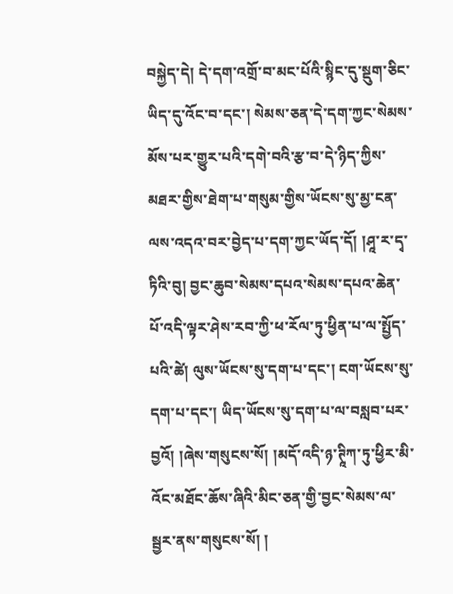བསྐྱེད་དེ། དེ་དག་འགྲོ་བ་མང་པོའི་སྙིང་དུ་སྡུག་ཅིང་ཡིད་དུ་འོང་བ་དང་། སེམས་ཅན་དེ་དག་ཀྱང་སེམས་མོས་པར་གྱུར་པའི་དགེ་བའི་རྩ་བ་དེ་ཉིད་ཀྱིས་མཐར་གྱིས་ཐེག་པ་གསུམ་གྱིས་ཡོངས་སུ་མྱ་ངན་ལས་འདའ་བར་བྱེད་པ་དག་ཀྱང་ཡོད་དོ། །ཤཱ་ར་དྭ་ཏིའི་བུ། བྱང་ཆུབ་སེམས་དཔའ་སེམས་དཔའ་ཆེན་པོ་འདི་ལྟར་ཤེས་རབ་ཀྱི་ཕ་རོལ་ཏུ་ཕྱིན་པ་ལ་སྤྱོད་པའི་ཚེ། ལུས་ཡོངས་སུ་དག་པ་དང་། ངག་ཡོངས་སུ་དག་པ་དང་། ཡིད་ཡོངས་སུ་དག་པ་ལ་བསླབ་པར་བྱའོ། །ཞེས་གསུངས་སོ། །མདོ་འདི་ཉ་ཊཱིཀ་ཏུ་ཕྱིར་མི་འོང་མཐོང་ཆོས་ཞིའི་མིང་ཅན་གྱི་བྱང་སེམས་ལ་སྦྱར་ནས་གསུངས་སོ། །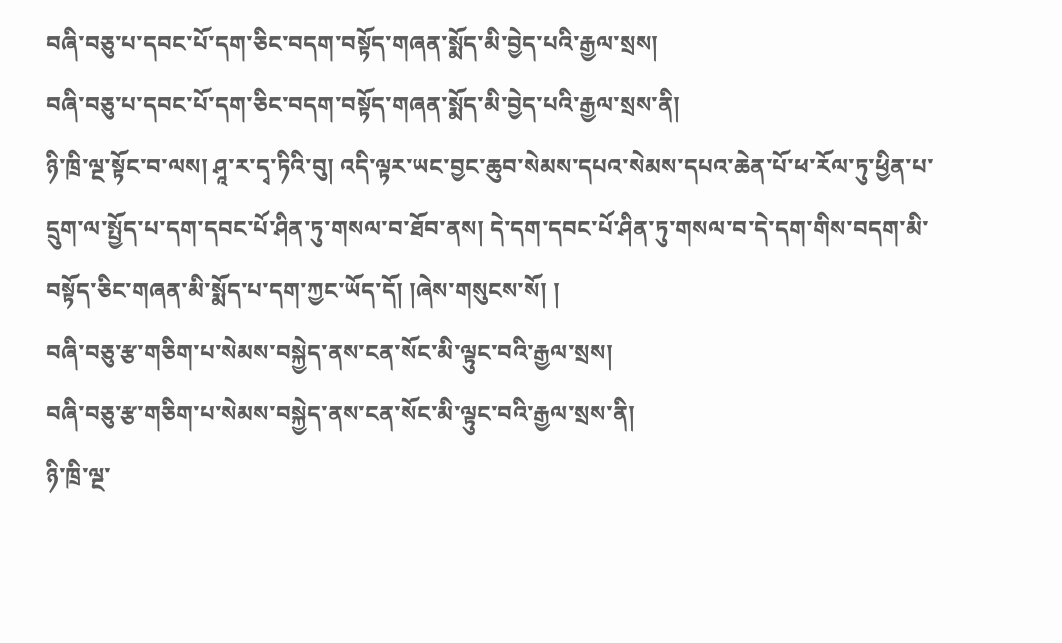བཞི་བཅུ་པ་དབང་པོ་དག་ཅིང་བདག་བསྟོད་གཞན་སྨོད་མི་བྱེད་པའི་རྒྱལ་སྲས།
བཞི་བཅུ་པ་དབང་པོ་དག་ཅིང་བདག་བསྟོད་གཞན་སྨོད་མི་བྱེད་པའི་རྒྱལ་སྲས་ནི།
ཉི་ཁྲི་ལྔ་སྟོང་བ་ལས། ཤཱ་ར་དྭ་ཏིའི་བུ། འདི་ལྟར་ཡང་བྱང་ཆུབ་སེམས་དཔའ་སེམས་དཔའ་ཆེན་པོ་ཕ་རོལ་ཏུ་ཕྱིན་པ་དྲུག་ལ་སྤྱོད་པ་དག་དབང་པོ་ཤིན་ཏུ་གསལ་བ་ཐོབ་ནས། དེ་དག་དབང་པོ་ཤིན་ཏུ་གསལ་བ་དེ་དག་གིས་བདག་མི་བསྟོད་ཅིང་གཞན་མི་སྨོད་པ་དག་ཀྱང་ཡོད་དོ། །ཞེས་གསུངས་སོ། །
བཞི་བཅུ་རྩ་གཅིག་པ་སེམས་བསྐྱེད་ནས་ངན་སོང་མི་ལྟུང་བའི་རྒྱལ་སྲས།
བཞི་བཅུ་རྩ་གཅིག་པ་སེམས་བསྐྱེད་ནས་ངན་སོང་མི་ལྟུང་བའི་རྒྱལ་སྲས་ནི།
ཉི་ཁྲི་ལྔ་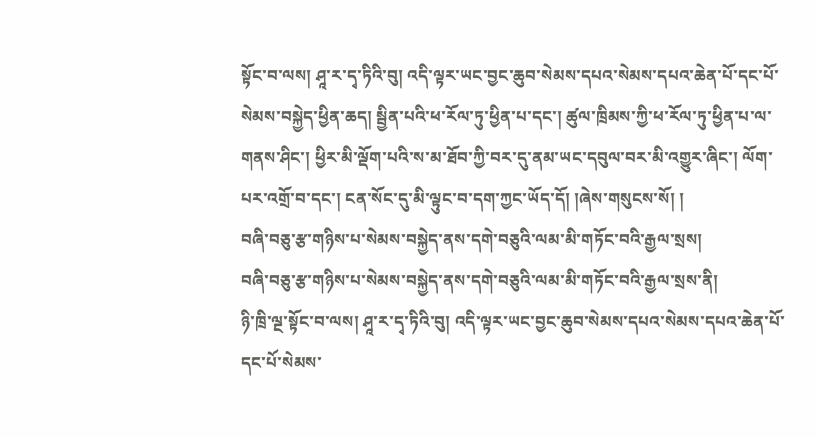སྟོང་བ་ལས། ཤཱ་ར་དྭ་ཏིའི་བུ། འདི་ལྟར་ཡང་བྱང་ཆུབ་སེམས་དཔའ་སེམས་དཔའ་ཆེན་པོ་དང་པོ་སེམས་བསྐྱེད་ཕྱིན་ཆད། སྦྱིན་པའི་ཕ་རོལ་ཏུ་ཕྱིན་པ་དང་། ཚུལ་ཁྲིམས་ཀྱི་ཕ་རོལ་ཏུ་ཕྱིན་པ་ལ་གནས་ཤིང་། ཕྱིར་མི་ལྡོག་པའི་ས་མ་ཐོབ་ཀྱི་བར་དུ་ནམ་ཡང་དབུལ་བར་མི་འགྱུར་ཞིང་། ལོག་པར་འགྲོ་བ་དང་། ངན་སོང་དུ་མི་ལྟུང་བ་དག་ཀྱང་ཡོད་དོ། །ཞེས་གསུངས་སོ། །
བཞི་བཅུ་རྩ་གཉིས་པ་སེམས་བསྐྱེད་ནས་དགེ་བཅུའི་ལམ་མི་གཏོང་བའི་རྒྱལ་སྲས།
བཞི་བཅུ་རྩ་གཉིས་པ་སེམས་བསྐྱེད་ནས་དགེ་བཅུའི་ལམ་མི་གཏོང་བའི་རྒྱལ་སྲས་ནི།
ཉི་ཁྲི་ལྔ་སྟོང་བ་ལས། ཤཱ་ར་དྭ་ཏིའི་བུ། འདི་ལྟར་ཡང་བྱང་ཆུབ་སེམས་དཔའ་སེམས་དཔའ་ཆེན་པོ་དང་པོ་སེམས་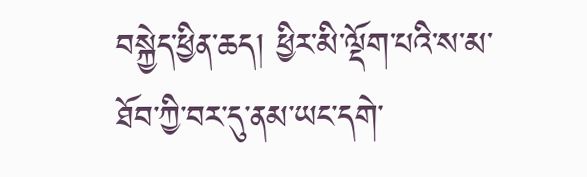བསྐྱེད་ཕྱིན་ཆད། ཕྱིར་མི་ལྡོག་པའི་ས་མ་ཐོབ་ཀྱི་བར་དུ་ནམ་ཡང་དགེ་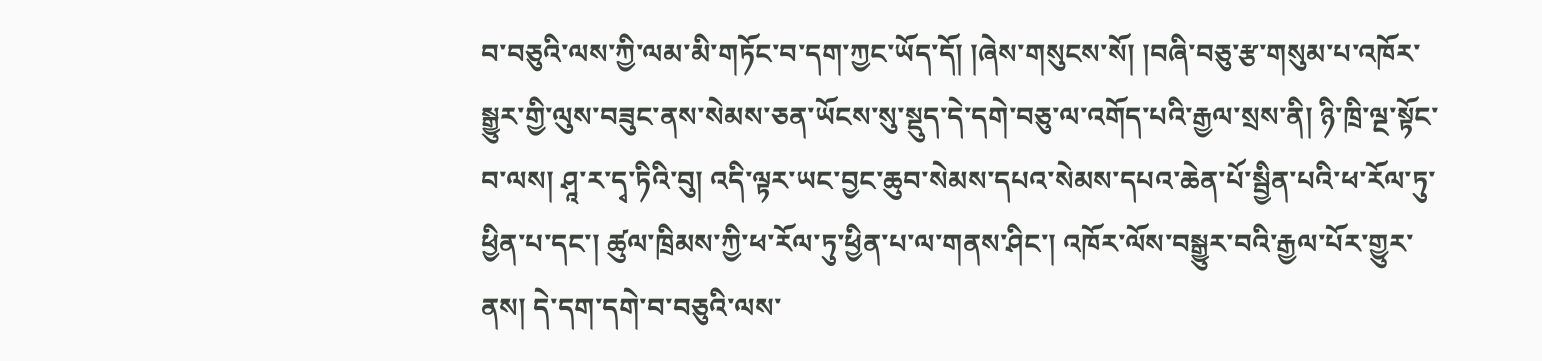བ་བཅུའི་ལས་ཀྱི་ལམ་མི་གཏོང་བ་དག་ཀྱང་ཡོད་དོ། །ཞེས་གསུངས་སོ། །བཞི་བཅུ་རྩ་གསུམ་པ་འཁོར་སྒྱུར་གྱི་ལུས་བཟུང་ནས་སེམས་ཅན་ཡོངས་སུ་སྡུད་དེ་དགེ་བཅུ་ལ་འགོད་པའི་རྒྱལ་སྲས་ནི། ཉི་ཁྲི་ལྔ་སྟོང་བ་ལས། ཤཱ་ར་དྭ་ཏིའི་བུ། འདི་ལྟར་ཡང་བྱང་ཆུབ་སེམས་དཔའ་སེམས་དཔའ་ཆེན་པོ་སྦྱིན་པའི་ཕ་རོལ་ཏུ་ཕྱིན་པ་དང་། ཚུལ་ཁྲིམས་ཀྱི་ཕ་རོལ་ཏུ་ཕྱིན་པ་ལ་གནས་ཤིང་། འཁོར་ལོས་བསྒྱུར་བའི་རྒྱལ་པོར་གྱུར་ནས། དེ་དག་དགེ་བ་བཅུའི་ལས་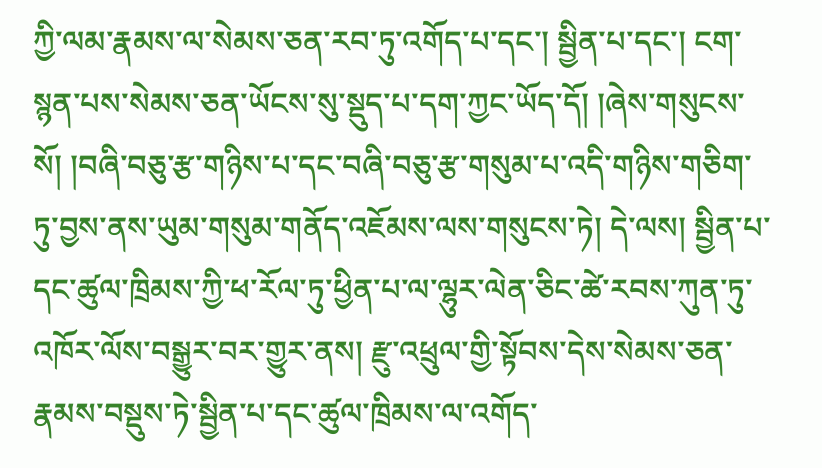ཀྱི་ལམ་རྣམས་ལ་སེམས་ཅན་རབ་ཏུ་འགོད་པ་དང་། སྦྱིན་པ་དང་། ངག་སྙན་པས་སེམས་ཅན་ཡོངས་སུ་སྡུད་པ་དག་ཀྱང་ཡོད་དོ། །ཞེས་གསུངས་སོ། །བཞི་བཅུ་རྩ་གཉིས་པ་དང་བཞི་བཅུ་རྩ་གསུམ་པ་འདི་གཉིས་གཅིག་ཏུ་བྱས་ནས་ཡུམ་གསུམ་གནོད་འཇོམས་ལས་གསུངས་ཏེ། དེ་ལས། སྦྱིན་པ་དང་ཚུལ་ཁྲིམས་ཀྱི་ཕ་རོལ་ཏུ་ཕྱིན་པ་ལ་ལྷུར་ལེན་ཅིང་ཚེ་རབས་ཀུན་ཏུ་འཁོར་ལོས་བསྒྱུར་བར་གྱུར་ནས། རྫུ་འཕྲུལ་གྱི་སྟོབས་དེས་སེམས་ཅན་རྣམས་བསྡུས་ཏེ་སྦྱིན་པ་དང་ཚུལ་ཁྲིམས་ལ་འགོད་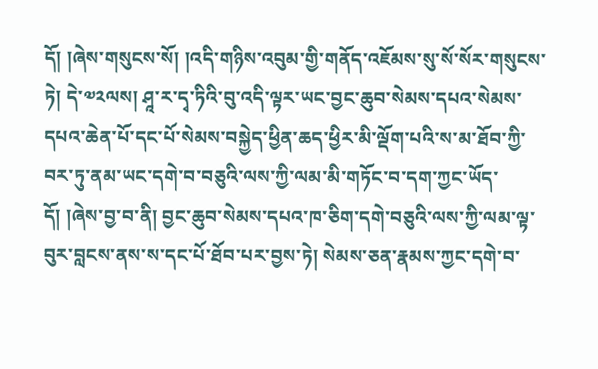དོ། །ཞེས་གསུངས་སོ། །འདི་གཉིས་འབུམ་གྱི་གནོད་འཇོམས་སུ་སོ་སོར་གསུངས་ཏེ། དེ་༧༢ལས། ཤཱ་ར་དྭ་ཏིའི་བུ་འདི་ལྟར་ཡང་བྱང་ཆུབ་སེམས་དཔའ་སེམས་དཔའ་ཆེན་པོ་དང་པོ་སེམས་བསྐྱེད་ཕྱིན་ཆད་ཕྱིར་མི་ལྡོག་པའི་ས་མ་ཐོབ་ཀྱི་བར་ཏུ་ནམ་ཡང་དགེ་བ་བཅུའི་ལས་ཀྱི་ལམ་མི་གཏོང་བ་དག་ཀྱང་ཡོད་དོ། །ཞེས་བྱ་བ་ནི། བྱང་ཆུབ་སེམས་དཔའ་ཁ་ཅིག་དགེ་བཅུའི་ལས་ཀྱི་ལམ་ལྟ་བུར་བླངས་ནས་ས་དང་པོ་ཐོབ་པར་བྱས་ཏེ། སེམས་ཅན་རྣམས་ཀྱང་དགེ་བ་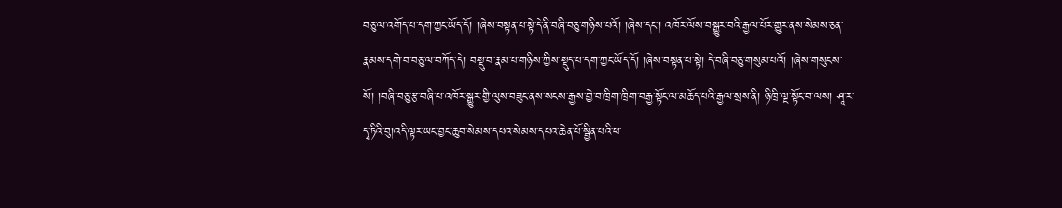བཅུ་ལ་འགོད་པ་དག་ཀྱང་ཡོད་དོ། །ཞེས་བསྟན་པ་སྟེ་དེ་ནི་བཞི་བཅུ་གཉིས་པའོ། །ཞེས་དང་། འཁོར་ལོས་བསྒྱུར་བའི་རྒྱལ་པོར་གྱུར་ནས་སེམས་ཅན་རྣམས་དགེ་བ་བཅུ་ལ་བཀོད་དེ། བསྡུ་བ་རྣམ་པ་གཉིས་ཀྱིས་སྡུད་པ་དག་ཀྱང་ཡོད་དོ། །ཞེས་བསྟན་པ་སྟེ། དེ་བཞི་བཅུ་གསུམ་པའོ། །ཞེས་གསུངས་སོ། །བཞི་བཅུ་རྩ་བཞི་པ་འཁོར་སྒྱུར་གྱི་ལུས་བཟུང་ནས་སངས་རྒྱས་བྱེ་བ་ཁྲིག་ཁྲིག་བརྒྱ་སྟོང་ལ་མཆོད་པའི་རྒྱལ་སྲས་ནི། ཉི་ཁྲི་ལྔ་སྟོང་བ་ལས། ཤཱ་ར་དྭ་ཏིའི་བུ།འདི་ལྟར་ཡང་བྱང་ཆུབ་སེམས་དཔའ་སེམས་དཔའ་ཆེན་པོ་སྦྱིན་པའི་ཕ་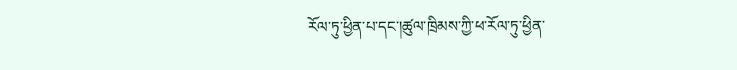རོལ་ཏུ་ཕྱིན་པ་དང་།ཚུལ་ཁྲིམས་ཀྱི་ཕ་རོལ་ཏུ་ཕྱིན་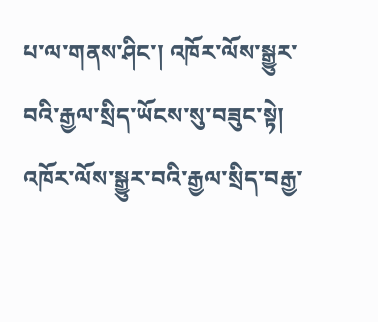པ་ལ་གནས་ཤིང་། འཁོར་ལོས་སྒྱུར་བའི་རྒྱལ་སྲིད་ཡོངས་སུ་བཟུང་སྟེ། འཁོར་ལོས་སྒྱུར་བའི་རྒྱལ་སྲིད་བརྒྱ་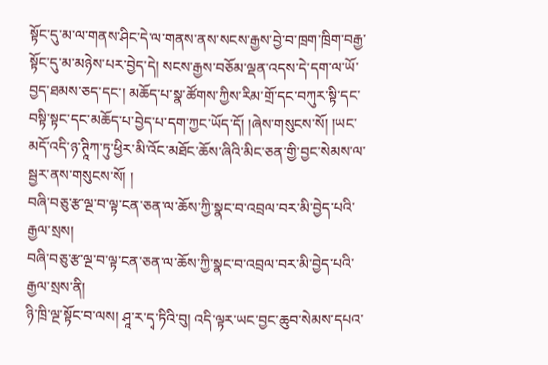སྟོང་དུ་མ་ལ་གནས་ཤིང་དེ་ལ་གནས་ནས་སངས་རྒྱས་བྱེ་བ་ཁྲག་ཁྲིག་བརྒྱ་སྟོང་དུ་མ་མཉེས་པར་བྱེད་དེ། སངས་རྒྱས་བཅོམ་ལྡན་འདས་དེ་དག་ལ་ཡོ་བྱད་ཐམས་ཅད་དང་། མཆོད་པ་སྣ་ཚོགས་ཀྱིས་རིམ་གྲོ་དང་བཀུར་སྟི་དང་བསྟི་སྟང་དང་མཆོད་པ་བྱེད་པ་དག་ཀྱང་ཡོད་དོ། །ཞེས་གསུངས་སོ། །ཡང་མདོ་འདི་ཉ་ཊཱིཀ་ཏུ་ཕྱིར་མི་འོང་མཐོང་ཆོས་ཞིའི་མིང་ཅན་གྱི་བྱང་སེམས་ལ་སྦྱར་ནས་གསུངས་སོ། །
བཞི་བཅུ་རྩ་ལྔ་བ་ལྟ་ངན་ཅན་ལ་ཆོས་ཀྱི་སྣང་བ་འབྲལ་བར་མི་བྱེད་པའི་རྒྱལ་སྲས།
བཞི་བཅུ་རྩ་ལྔ་བ་ལྟ་ངན་ཅན་ལ་ཆོས་ཀྱི་སྣང་བ་འབྲལ་བར་མི་བྱེད་པའི་རྒྱལ་སྲས་ནི།
ཉི་ཁྲི་ལྔ་སྟོང་བ་ལས། ཤཱ་ར་དྭ་ཏིའི་བུ། འདི་ལྟར་ཡང་བྱང་ཆུབ་སེམས་དཔའ་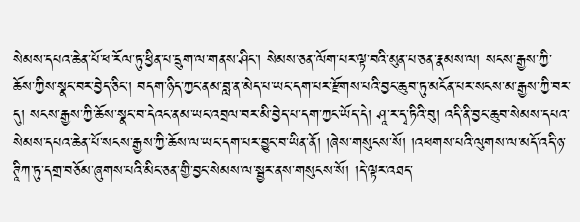སེམས་དཔའ་ཆེན་པོ་ཕ་རོལ་ཏུ་ཕྱིན་པ་དྲུག་ལ་གནས་ཤིང་། སེམས་ཅན་ལོག་པར་ལྟ་བའི་མུན་པ་ཅན་རྣམས་ལ། སངས་རྒྱས་ཀྱི་ཆོས་ཀྱིས་སྣང་བར་བྱེད་ཅིང་། བདག་ཉིད་ཀྱང་ནམ་བླ་ན་མེད་པ་ཡང་དག་པར་རྫོགས་པའི་བྱང་ཆུབ་ཏུ་མངོན་པར་སངས་མ་རྒྱས་ཀྱི་བར་དུ། སངས་རྒྱས་ཀྱི་ཆོས་སྣང་བ་དེའང་ནམ་ཡང་འབྲལ་བར་མི་བྱེད་པ་དག་ཀྱང་ཡོད་དེ། ཤཱ་ར་དྭ་ཏིའི་བུ། འདི་ནི་བྱང་ཆུབ་སེམས་དཔའ་སེམས་དཔའ་ཆེན་པོ་སངས་རྒྱས་ཀྱི་ཆོས་ལ་ཡང་དག་པར་བྱུང་བ་ཡིན་ནོ། །ཞེས་གསུངས་སོ། །འཕགས་པའི་ལུགས་ལ་མདོ་འདི་ཉ་ཊཱིཀ་ཏུ་དགྲ་བཅོམ་ཞུགས་པའི་མིང་ཅན་གྱི་བྱང་སེམས་ལ་སྦྱར་ནས་གསུངས་སོ། །དེ་ལྟར་འཐད་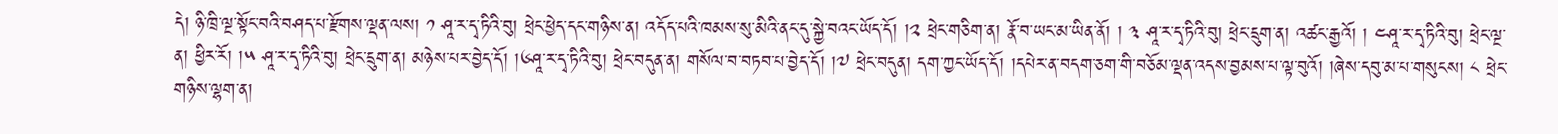དེ། ཉི་ཁྲི་ལྔ་སྟོང་བའི་བཤད་པ་རྫོགས་ལྡན་ལས། ༡ ཤཱ་ར་དྭ་ཏིའི་བུ། ཕྲེང་ཕྱེད་དང་གཉིས་ན། འདོད་པའི་ཁམས་སུ་མིའི་ནང་དུ་སྐྱེ་བའང་ཡོད་དོ། །༢ ཕྲེང་གཅིག་ན། རྣོ་བ་ཡང་མ་ཡིན་ནོ། ། ༣ ཤཱ་ར་དྭ་ཏིའི་བུ། ཕྲེང་དྲུག་ན། འཚང་རྒྱའོ། ། ༤ཤཱ་ར་དྭ་ཏིའི་བུ། ཕྲེང་ལྔ་ན། ཕྱིར་རོ། །༥ ཤཱ་ར་དྭ་ཏིའི་བུ། ཕྲེང་དྲུག་ན། མཉེས་པར་བྱེད་དོ། །༦ཤཱ་ར་དྭ་ཏིའི་བུ། ཕྲེང་བདུན་ན། གསོལ་བ་བཏབ་པ་བྱེད་དོ། །༧ ཕྲེང་བདུན། དག་ཀྱང་ཡོད་དོ། །དཔེར་ན་བདག་ཅག་གི་བཅོམ་ལྡན་འདས་བྱམས་པ་ལྟ་བུའོ། །ཞེས་དབུ་མ་པ་གསུངས། ༨ ཕྲེང་གཉིས་ལྷག་ན།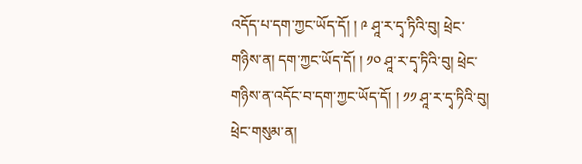འདོད་པ་དག་ཀྱང་ཡོད་དོ། ། ༩ ཤཱ་ར་དྭ་ཏིའི་བུ། ཕྲེང་གཉིས་ན། དག་ཀྱང་ཡོད་དོ། ། ༡༠ ཤཱ་ར་དྭ་ཏིའི་བུ། ཕྲེང་གཉིས་ན་འདོང་བ་དག་ཀྱང་ཡོད་དོ། ། ༡༡ ཤཱ་ར་དྭ་ཏིའི་བུ། ཕྲེང་གསུམ་ན།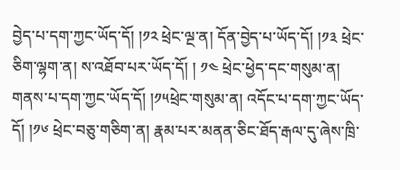བྱེད་པ་དག་ཀྱང་ཡོད་དོ། །༡༢ ཕྲེང་ལྔ་ན། དོན་བྱེད་པ་ཡོད་དོ། །༡༣ ཕྲེང་ཅིག་ལྷག་ན། ས་འཐོབ་པར་ཡོད་དོ། ། ༡༤ ཕྲེང་ཕྱེད་དང་གསུམ་ན། གནས་པ་དག་ཀྱང་ཡོད་དོ། །༡༥ཕྲེང་གསུམ་ན། འདོང་པ་དག་ཀྱང་ཡོད་དོ། །༡༦ ཕྲེང་བཅུ་གཅིག་ན། རྣམ་པར་མནན་ཅིང་ཐོད་རྒལ་དུ་ཞེས་ཁྲི་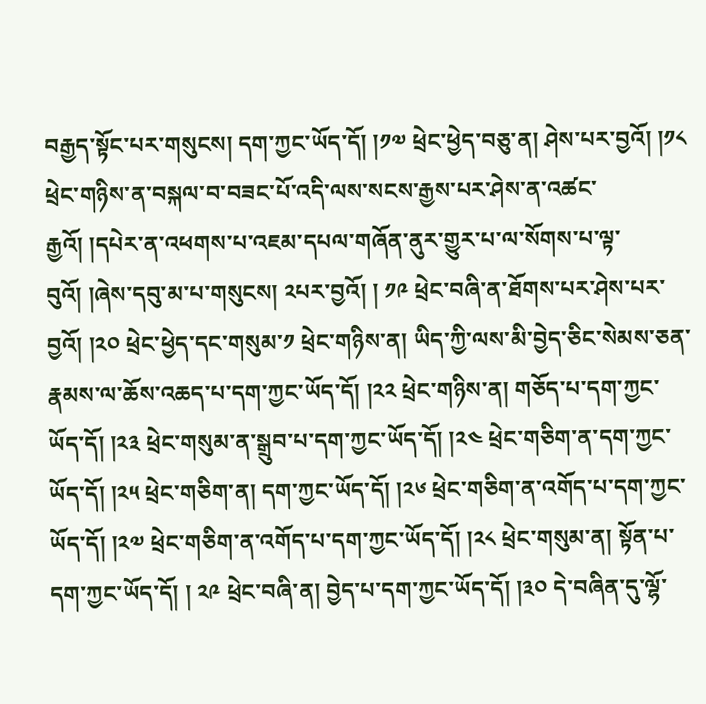བརྒྱད་སྟོང་པར་གསུངས། དག་ཀྱང་ཡོད་དོ། །༡༧ ཕྲེང་ཕྱེད་བཅུ་ན། ཤེས་པར་བྱའོ། །༡༨ ཕྲེང་གཉིས་ན་བསྐལ་བ་བཟང་པོ་འདི་ལས་སངས་རྒྱས་པར་ཤེས་ན་འཚང་རྒྱའོ། །དཔེར་ན་འཕགས་པ་འཇམ་དཔལ་གཞོན་ནུར་གྱུར་པ་ལ་སོགས་པ་ལྟ་བུའོ། །ཞེས་དབུ་མ་པ་གསུངས། ༢པར་བྱའོ། ། ༡༩ ཕྲེང་བཞི་ན་ཐོགས་པར་ཤེས་པར་བྱའོ། །༢༠ ཕྲེང་ཕྱེད་དང་གསུམ་༡ ཕྲེང་གཉིས་ན། ཡིད་ཀྱི་ལས་མི་བྱེད་ཅིང་སེམས་ཅན་རྣམས་ལ་ཆོས་འཆད་པ་དག་ཀྱང་ཡོད་དོ། །༢༢ ཕྲེང་གཉིས་ན། གཅོད་པ་དག་ཀྱང་ཡོད་དོ། །༢༣ ཕྲེང་གསུམ་ན་སྒྲུབ་པ་དག་ཀྱང་ཡོད་དོ། །༢༤ ཕྲེང་གཅིག་ན་དག་ཀྱང་ཡོད་དོ། །༢༥ ཕྲེང་གཅིག་ན། དག་ཀྱང་ཡོད་དོ། །༢༦ ཕྲེང་གཅིག་ན་འགོད་པ་དག་ཀྱང་ཡོད་དོ། །༢༧ ཕྲེང་གཅིག་ན་འགོད་པ་དག་ཀྱང་ཡོད་དོ། །༢༨ ཕྲེང་གསུམ་ན། སྟོན་པ་དག་ཀྱང་ཡོད་དོ། ། ༢༩ ཕྲེང་བཞི་ན། བྱེད་པ་དག་ཀྱང་ཡོད་དོ། །༣༠ དེ་བཞིན་དུ་ལྷོ་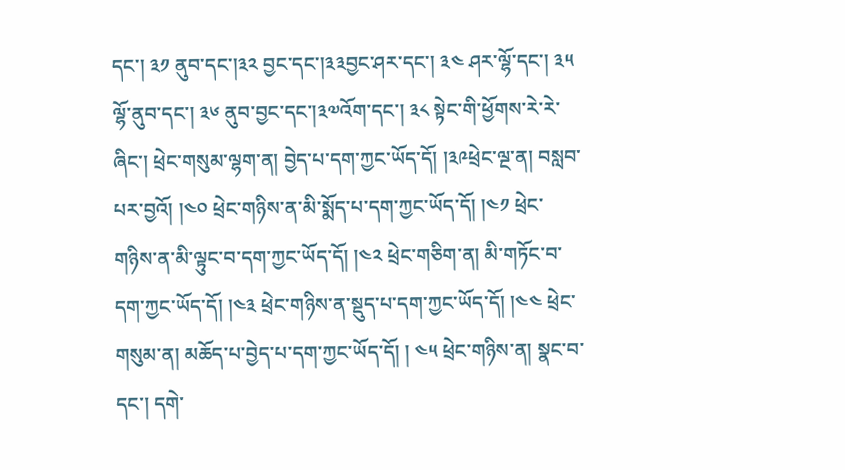དང་། ༣༡ ནུབ་དང་།༣༢ བྱང་དང་།༣༣བྱང་ཤར་དང་། ༣༤ ཤར་ལྷོ་དང་། ༣༥ ལྷོ་ནུབ་དང་། ༣༦ ནུབ་བྱང་དང་།༣༧འོག་དང་། ༣༨ སྟེང་གི་ཕྱོགས་རེ་རེ་ཞིང་། ཕྲེང་གསུམ་ལྷག་ན། བྱེད་པ་དག་ཀྱང་ཡོད་དོ། །༣༩ཕྲེང་ལྔ་ན། བསླབ་པར་བྱའོ། །༤༠ ཕྲེང་གཉིས་ན་མི་སྨོད་པ་དག་ཀྱང་ཡོད་དོ། །༤༡ ཕྲེང་གཉིས་ན་མི་ལྟུང་བ་དག་ཀྱང་ཡོད་དོ། །༤༢ ཕྲེང་གཅིག་ན། མི་གཏོང་བ་དག་ཀྱང་ཡོད་དོ། །༤༣ ཕྲེང་གཉིས་ན་སྡུད་པ་དག་ཀྱང་ཡོད་དོ། །༤༤ ཕྲེང་གསུམ་ན། མཆོད་པ་བྱེད་པ་དག་ཀྱང་ཡོད་དོ། ། ༤༥ ཕྲེང་གཉིས་ན། སྣང་བ་དང་། དགེ་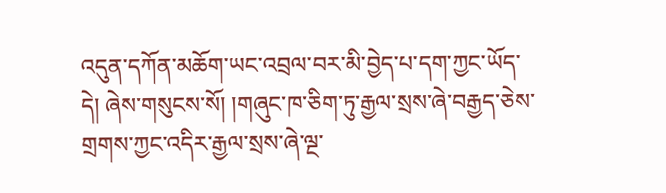འདུན་དཀོན་མཆོག་ཡང་འབྲལ་བར་མི་བྱེད་པ་དག་ཀྱང་ཡོད་དེ། ཞེས་གསུངས་སོ། །གཞུང་ཁ་ཅིག་ཏུ་རྒྱལ་སྲས་ཞེ་བརྒྱད་ཅེས་གྲགས་ཀྱང་འདིར་རྒྱལ་སྲས་ཞེ་ལྔ་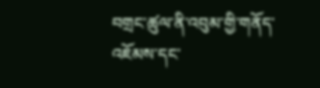བགྲང་ཚུལ་ནི་འབུམ་གྱི་གནོད་འཇོམས་དང་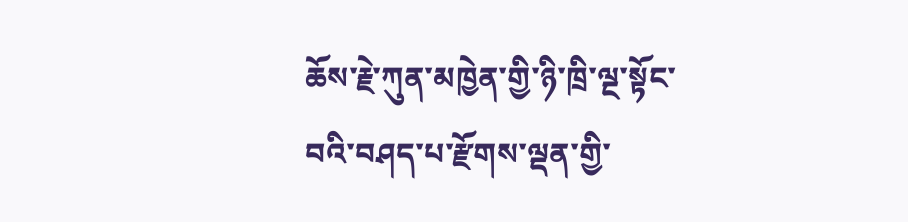ཆོས་རྗེ་ཀུན་མཁྱེན་གྱི་ཉི་ཁྲི་ལྔ་སྟོང་བའི་བཤད་པ་རྫོགས་ལྡན་གྱི་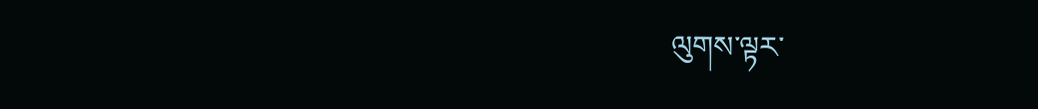ལུགས་ལྟར་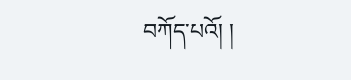བཀོད་པའོ། །